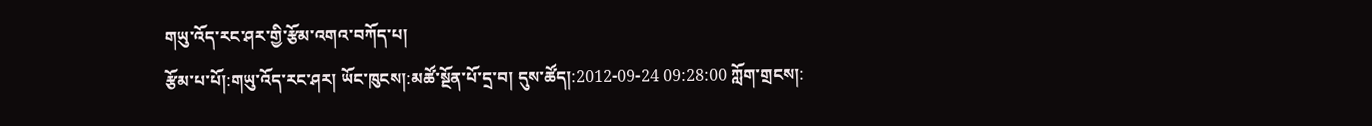གཡུ་འོད་རང་ཤར་གྱི་རྩོམ་འགའ་བཀོད་པ།
རྩོམ་པ་པོ།:གཡུ་འོད་རང་ཤར། ཡོང་ཁུངས།:མཚོ་སྔོན་པོ་དྲ་བ། དུས་ཚོད།:2012-09-24 09:28:00 ཀློག་གྲངས།: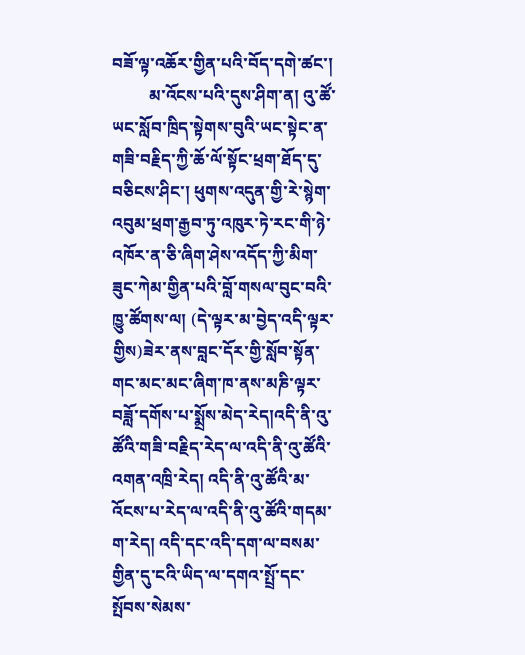བཟོ་ལྟ་འཆོར་གྱིན་པའི་བོད་དགེ་ཚང་།
         མ་འོངས་པའི་དུས་ཤིག་ན། འུ་ཚོ་ཡང་སློབ་ཁྲིད་སྟེགས་བུའི་ཡང་སྟེང་ན་གཟི་བརྗིད་ཀྱི་ཆོ་ལོ་སྟོང་ཕྲག་ཐོད་དུ་བཅིངས་ཤིང་། ཕུགས་འདུན་གྱི་རེ་སྙེག་འབུམ་ཕྲག་རྒྱབ་ཏུ་འཁུར་ཏེ་རང་གི་ཉེ་འཁོར་ན་ཅི་ཞིག་ཤེས་འདོད་ཀྱི་མིག་ཟུང་ཀེམ་གྱིན་པའི་བློ་གསལ་བུང་བའི་ཁྱུ་ཚོགས་ལ། (དེ་ལྟར་མ་བྱེད་འདི་ལྟར་གྱིས)ཟེར་ནས་བླང་དོར་གྱི་སློབ་སྟོན་གང་མང་མང་ཞིག་ཁ་ནས་མཎི་ལྟར་བཟློ་དགོས་པ་སྨྲོས་མེད་རེད།འདི་ནི་འུ་ཚོའི་གཟི་བརྗིད་རེད་ལ་འདི་ནི་འུ་ཚོའི་འགན་འཁྲི་རེད། འདི་ནི་འུ་ཚོའི་མ་འོངས་པ་རེད་ལ་འདི་ནི་འུ་ཚོའི་གདམ་ག་རེད། འདི་དང་འདི་དག་ལ་བསམ་གྱིན་དུ་ངའི་ཡིད་ལ་དགའ་སྤྲོ་དང་སྤོབས་སེམས་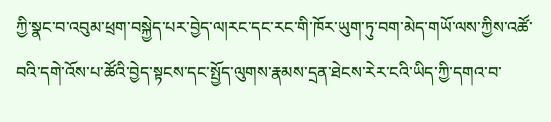ཀྱི་སྣང་བ་འབུམ་ཕྲག་བསྐྱེད་པར་བྱེད་ལ།རང་དང་རང་གི་ཁོར་ཡུག་ཏུ་བག་མེད་གཡོ་ལས་ཀྱིས་འཚོ་བའི་དགེ་འོས་པ་ཚོའི་བྱེད་སྟངས་དང་སྤྱོད་ལུགས་རྣམས་དྲན་ཐེངས་རེར་ངའི་ཡིད་ཀྱི་དགའ་བ་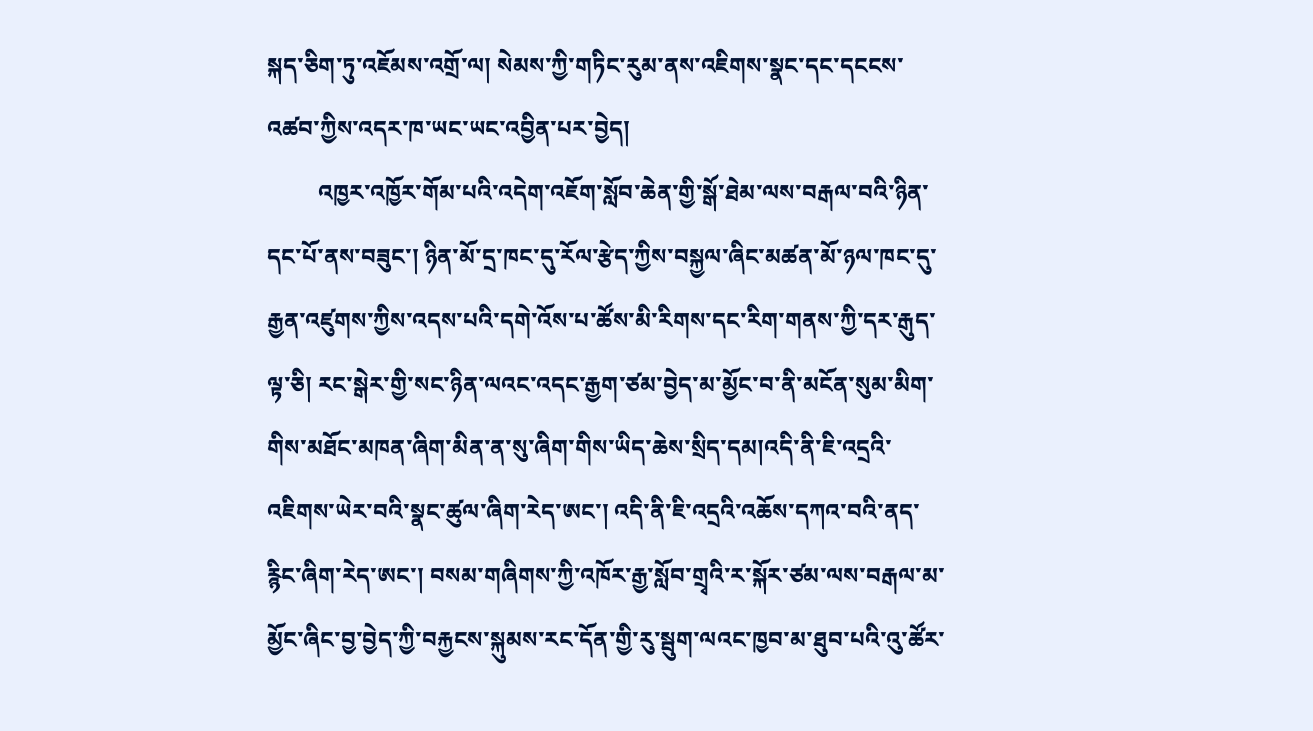སྐད་ཅིག་ཏུ་འཇོམས་འགྲོ་ལ། སེམས་ཀྱི་གཏིང་རུམ་ནས་འཇིགས་སྣང་དང་དངངས་འཚབ་ཀྱིས་འདར་ཁ་ཡང་ཡང་འབྱིན་པར་བྱེད།
         འཁྱར་འཁྱོར་གོམ་པའི་འདེག་འཇོག་སློབ་ཆེན་གྱི་སྒོ་ཐེམ་ལས་བརྒལ་བའི་ཉིན་དང་པོ་ནས་བཟུང་། ཉིན་མོ་དྲ་ཁང་དུ་རོལ་རྩེད་ཀྱིས་བསྐྱལ་ཞིང་མཚན་མོ་ཉལ་ཁང་དུ་རྒྱན་འཛུགས་ཀྱིས་འདས་པའི་དགེ་འོས་པ་ཚོས་མི་རིགས་དང་རིག་གནས་ཀྱི་དར་རྒུད་ལྟ་ཅི། རང་སྒེར་གྱི་སང་ཉིན་ལའང་འདང་རྒྱག་ཙམ་བྱེད་མ་མྱོང་བ་ནི་མངོན་སུམ་མིག་གིས་མཐོང་མཁན་ཞིག་མིན་ན་སུ་ཞིག་གིས་ཡིད་ཆེས་སྲིད་དམ།འདི་ནི་ཇི་འདྲའི་འཇིགས་ཡེར་བའི་སྣང་ཚུལ་ཞིག་རེད་ཨང་། འདི་ནི་ཇི་འདྲའི་འཆོས་དཀའ་བའི་ནད་རྙིང་ཞིག་རེད་ཨང་། བསམ་གཞིགས་ཀྱི་འཁོར་རྒྱ་སློབ་གྲྭའི་ར་སྐོར་ཙམ་ལས་བརྒལ་མ་མྱོང་ཞིང་བྱ་བྱེད་ཀྱི་བརྐྱངས་སྐུམས་རང་དོན་གྱི་རུ་སྦུག་ལའང་ཁྱབ་མ་ཐུབ་པའི་འུ་ཚོར་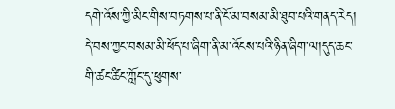དགེ་འོས་ཀྱི་མིང་གིས་བཏགས་པ་ནི་ངོ་མ་བསམ་མི་ཐུབ་པའི་གནད་རེད། དེ་བས་ཀྱང་བསམ་མི་ཕོད་པ་ཞིག་ནི་མ་འོངས་པའི་ཉིན་ཞིག་ལ།དུད་ཆང་གི་ཚང་ཚིང་ཀློང་དུ་ཕུགས་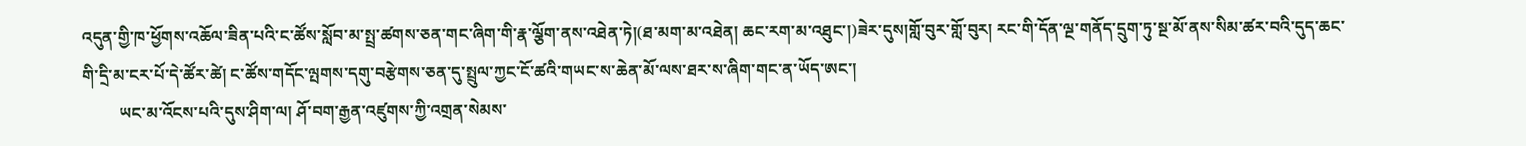འདུན་གྱི་ཁ་ཕྱོགས་འཆོལ་ཟིན་པའི་ང་ཚོས་སློབ་མ་སྤྲ་ཚགས་ཅན་གང་ཞིག་གི་རྣ་ལྕོག་ནས་འཐེན་ཏེ།(ཐ་མག་མ་འཐེན། ཆང་རག་མ་འཐུང་།)ཟེར་དུས།གློ་བུར་གློ་བུར། རང་གི་དོན་ལྔ་གནོད་དྲུག་ཏུ་སྔ་མོ་ནས་སིམ་ཚར་བའི་དུད་ཆང་གི་དྲི་མ་ངར་པོ་དེ་ཚོར་ཚེ། ང་ཚོས་གདོང་ལྤགས་དགུ་བརྩེགས་ཅན་དུ་སྤྲུལ་ཀྱང་ངོ་ཚའི་གཡང་ས་ཆེན་མོ་ལས་ཐར་ས་ཞིག་གང་ན་ཡོད་ཨང་།
         ཡང་མ་འོངས་པའི་དུས་ཤིག་ལ། ཤོ་བག་རྒྱན་འཛུགས་ཀྱི་འགྲན་སེམས་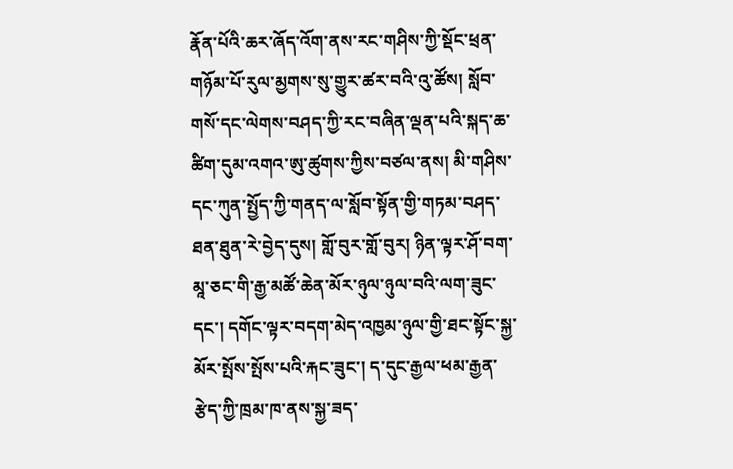རྣོན་པོའི་ཆར་ཞོད་འོག་ནས་རང་གཤིས་ཀྱི་སྡོང་ཕྲན་གཉོམ་པོ་རུལ་མྱགས་སུ་གྱུར་ཚར་བའི་འུ་ཚོས། སློབ་གསོ་དང་ལེགས་བཤད་ཀྱི་རང་བཞིན་ལྡན་པའི་སྐད་ཆ་ཚིག་དུམ་འགའ་ཨུ་ཚུགས་ཀྱིས་བཙལ་ནས། མི་གཤིས་དང་ཀུན་སྤྱོད་ཀྱི་གནད་ལ་སློབ་སྟོན་གྱི་གཏམ་བཤད་ཐན་ཐུན་རེ་བྱེད་དུས། གློ་བུར་གློ་བུར། ཉིན་ལྟར་ཤོ་བག་མཱ་ཅང་གི་རྒྱ་མཚོ་ཆེན་མོར་ཉུལ་ཉུལ་བའི་ལག་ཟུང་དང་། དགོང་ལྟར་བདག་མེད་འཁྱམ་ཉུལ་གྱི་ཐང་སྟོང་སྐྱ་མོར་སྤོས་སྤོས་པའི་རྐང་ཟུང་། ད་དུང་རྒྱལ་ཕམ་རྒྱན་རྩེད་ཀྱི་ཁྲམ་ཁ་ནས་སྐྱ་ཟད་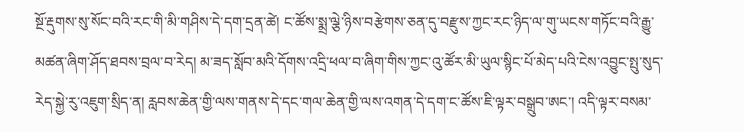སྔོ་རྡུགས་སུ་སོང་བའི་རང་གི་མི་གཤིས་དེ་དག་དྲན་ཚེ། ང་ཚོས་སྨྲ་ལྕེ་ཉིས་བརྩེགས་ཅན་དུ་བརྫུས་ཀྱང་རང་ཉིད་ལ་གུ་ཡངས་གཏོང་བའི་རྒྱུ་མཚན་ཞིག་ཤོད་ཐབས་བྲལ་བ་རེད། མ་ཟད་སློབ་མའི་དོགས་འདྲི་ཕལ་བ་ཞིག་གིས་ཀྱང་འུ་ཚོར་མི་ཡུལ་སྙིང་པོ་མེད་པའི་ངེས་འབྱུང་སྤུ་སུད་རེད་སྐྱེ་རུ་འཇུག་སྲིད་ན། རླབས་ཆེན་གྱི་ལས་གནས་དེ་དང་གལ་ཆེན་གྱི་ལས་འགན་དེ་དག་ང་ཚོས་ཇི་ལྟར་བསྒྲུབ་ཨང་། འདི་ལྟར་བསམ་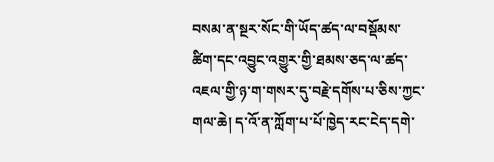བསམ་ན་སྔར་སོང་གི་ཡོད་ཚད་ལ་བསྡོམས་ཚིག་དང་འབྱུང་འགྱུར་གྱི་ཐམས་ཅད་ལ་ཚད་འཇལ་གྱི་ཉ་ག་གསར་དུ་བརྗེ་དགོས་པ་ཅིས་ཀྱང་གལ་ཆེ། ད་འོ་ན་ཀློག་པ་པོ་ཁྱེད་རང་ངེད་དགེ་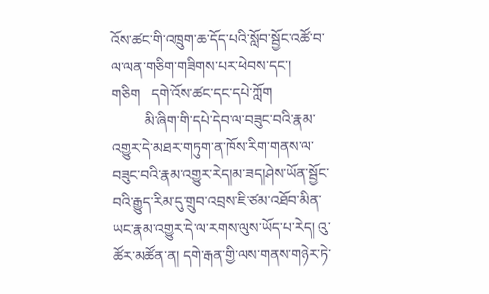འོས་ཚང་གི་འཁྲུག་ཆ་དོད་པའི་སློབ་སྦྱོང་འཚོ་བ་ལ་ལན་གཅིག་གཟིགས་པར་ཕེབས་དང་།
གཅིག   དགེ་འོས་ཚང་དང་དཔེ་ཀློག
         མི་ཞིག་གི་དཔེ་དེབ་ལ་བཟུང་བའི་རྣམ་འགྱུར་དེ་མཐར་གཏུག་ན་ཁོས་རིག་གནས་ལ་བཟུང་བའི་རྣམ་འགྱུར་རེད།མ་ཟད།ཤེས་ཡོན་སྦྱོང་བའི་རྒྱུད་རིམ་དུ་གྲུབ་འབྲས་ཇི་ཙམ་འཐོབ་མིན་ཡང་རྣམ་འགྱུར་དེ་ལ་རགས་ལུས་ཡོད་པ་རེད། འུ་ཚོར་མཚོན་ན། དགེ་རྒན་གྱི་ལས་གནས་གཉེར་ཏེ་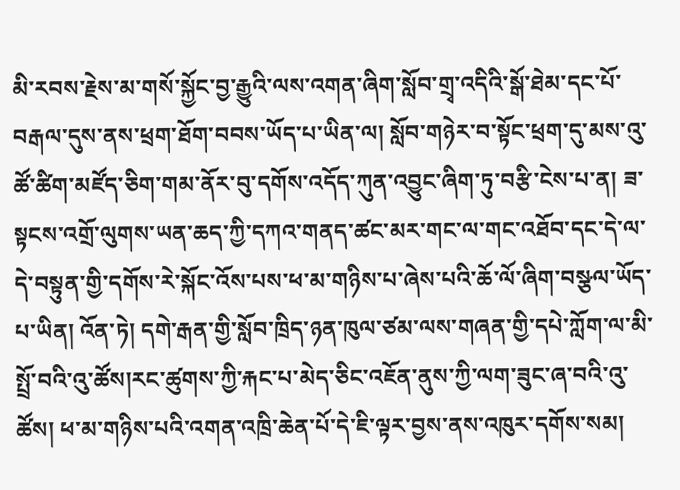མི་རབས་རྗེས་མ་གསོ་སྐྱོང་བྱ་རྒྱུའི་ལས་འགན་ཞིག་སློབ་གྲྭ་འདིའི་སྒོ་ཐེམ་དང་པོ་བརྒལ་དུས་ནས་ཕྲག་ཐོག་བབས་ཡོད་པ་ཡིན་ལ། སློབ་གཉེར་བ་སྟོང་ཕྲག་དུ་མས་འུ་ཚོ་ཚིག་མཛོད་ཅིག་གམ་ནོར་བུ་དགོས་འདོད་ཀུན་འབྱུང་ཞིག་ཏུ་བརྩི་ངེས་པ་ན། ཟ་སྟངས་འགྲོ་ལུགས་ཡན་ཆད་ཀྱི་དཀའ་གནད་ཚང་མར་གང་ལ་གང་འཐོབ་དང་དེ་ལ་དེ་བསྟུན་གྱི་དགོས་རེ་སྐོང་འོས་པས་ཕ་མ་གཉིས་པ་ཞེས་པའི་ཆོ་ལོ་ཞིག་བསྩལ་ཡོད་པ་ཡིན། འོན་ཏེ། དགེ་རྒན་གྱི་སློབ་ཁྲིད་ཉན་ཁུལ་ཙམ་ལས་གཞན་གྱི་དཔེ་ཀློག་ལ་མི་སྤྲོ་བའི་འུ་ཚོས།རང་ཚུགས་ཀྱི་རྐང་པ་མེད་ཅིང་འཇོན་ནུས་ཀྱི་ལག་ཟུང་ཞ་བའི་འུ་ཚོས། ཕ་མ་གཉིས་པའི་འགན་འཁྲི་ཆེན་པོ་དེ་ཇི་ལྟར་བྱས་ནས་འཁུར་དགོས་སམ།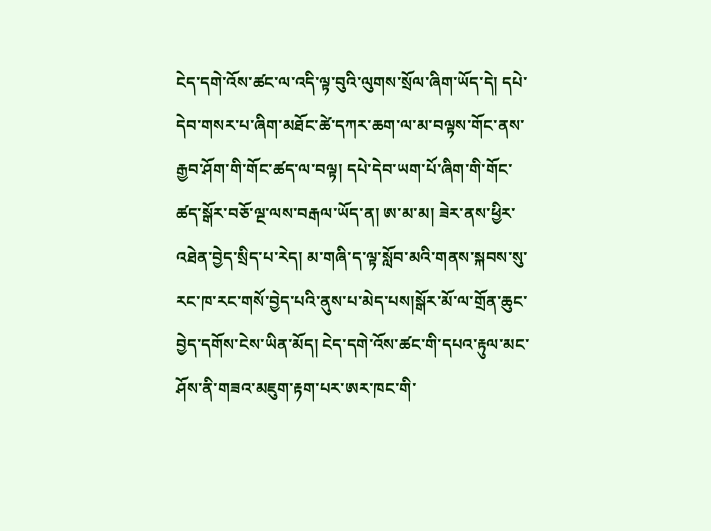ངེད་དགེ་འོས་ཚང་ལ་འདི་ལྟ་བུའི་ལུགས་སྲོལ་ཞིག་ཡོད་དེ། དཔེ་དེབ་གསར་པ་ཞིག་མཐོང་ཚེ་དཀར་ཆག་ལ་མ་བལྟས་གོང་ནས་རྒྱབ་ཤོག་གི་གོང་ཚད་ལ་བལྟ། དཔེ་དེབ་ཡག་པོ་ཞིག་གི་གོང་ཚད་སྒོར་བཅོ་ལྔ་ལས་བརྒལ་ཡོད་ན། ཨ་མ་མ། ཟེར་ནས་ཕྱིར་འཐེན་བྱེད་སྲིད་པ་རེད། མ་གཞི་ད་ལྟ་སློབ་མའི་གནས་སྐབས་སུ་རང་ཁ་རང་གསོ་བྱེད་པའི་ནུས་པ་མེད་པས།སྒོར་མོ་ལ་གྲོན་ཆུང་བྱེད་དགོས་ངེས་ཡིན་མོད། ངེད་དགེ་འོས་ཚང་གི་དཔའ་རྟུལ་མང་ཤོས་ནི་གཟའ་མཇུག་རྟག་པར་ཨར་ཁང་གི་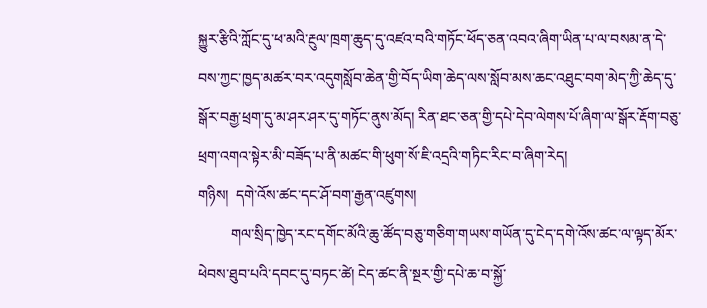སྐྱུར་རྩིའི་ཀློང་དུ་ཕ་མའི་རྔུལ་ཁྲག་ཆུད་དུ་འཛའ་བའི་གཏོང་ཕོད་ཅན་འབའ་ཞིག་ཡིན་པ་ལ་བསམ་ན་དེ་བས་ཀྱང་ཁྱད་མཚར་བར་འདུགསློབ་ཆེན་གྱི་བོད་ཡིག་ཆེད་ལས་སློབ་མས་ཆང་འཐུང་བག་མེད་ཀྱི་ཆེད་དུ་སྒོར་བརྒྱ་ཕྲག་དུ་མ་ཤར་ཤར་དུ་གཏོང་ནུས་མོད། རིན་ཐང་ཅན་གྱི་དཔེ་དེབ་ལེགས་པོ་ཞིག་ལ་སྒོར་རྡོག་བཅུ་ཕྲག་འགའ་སྟེར་མི་བཟོད་པ་ནི་མཚང་གི་ཕུག་སོ་ཇི་འདྲའི་གཏིང་རིང་བ་ཞིག་རེད།
གཉིས།  དགེ་འོས་ཚང་དང་ཤོ་བག་རྒྱན་འཛུགས།
         གལ་སྲིད་ཁྱེད་རང་དགོང་མོའི་ཆུ་ཚོད་བཅུ་གཅིག་གཡས་གཡོན་དུ་ངེད་དགེ་འོས་ཚང་ལ་ལྟད་མོར་ཕེབས་ཐུབ་པའི་དབང་དུ་བཏང་ཚེ། ངེད་ཚང་ནི་སྔར་གྱི་དཔེ་ཆ་བ་སྐྱོ་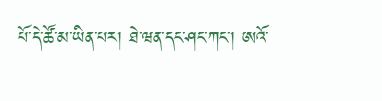པོ་དེ་ཚོ་མ་ཡིན་པར། ཐེ་ཝན་དང་ཤང་ཀང་། ཨའོ་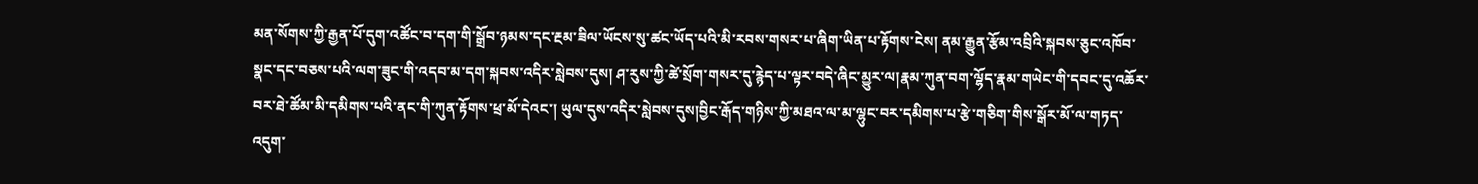མན་སོགས་ཀྱི་རྒྱན་པོ་དུག་འཚོང་བ་དག་གི་སྒྲོབ་ཉམས་དང་རྔམ་ཟིལ་ཡོངས་སུ་ཚང་ཡོད་པའི་མི་རབས་གསར་པ་ཞིག་ཡིན་པ་རྟོགས་ངེས། ནམ་རྒྱུན་རྩོམ་འབྲིའི་སྐབས་ཅུང་འཁོབ་སྣང་དང་བཅས་པའི་ལག་ཟུང་གི་འདབ་མ་དག་སྐབས་འདིར་སླེབས་དུས། ཤ་རུས་ཀྱི་ཚེ་སྲོག་གསར་དུ་རྙེད་པ་ལྟར་བདེ་ཞིང་མྱུར་ལ།རྣམ་ཀུན་བག་ལྷོད་རྣམ་གཡེང་གི་དབང་དུ་འཆོར་བར་ཐེ་ཚོམ་མི་དམིགས་པའི་ནང་གི་ཀུན་རྟོགས་ཕྲ་མོ་དེའང་། ཡུལ་དུས་འདིར་སླེབས་དུས།བྱིང་རྒོད་གཉིས་ཀྱི་མཐའ་ལ་མ་ལྷུང་བར་དམིགས་པ་རྩེ་གཅིག་གིས་སྒོར་མོ་ལ་གཏད་འདུག་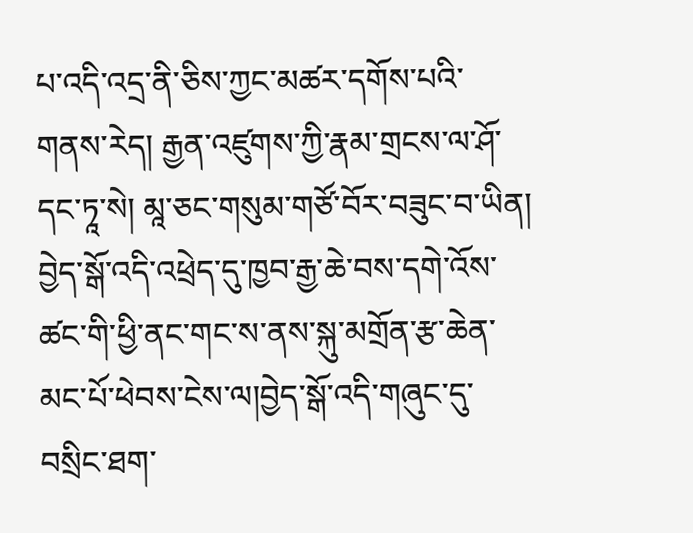པ་འདི་འདྲ་ནི་ཅིས་ཀྱང་མཚར་དགོས་པའི་གནས་རེད། རྒྱན་འཛུགས་ཀྱི་རྣམ་གྲངས་ལ་ཤོ་དང་ཏཱ་སེ། མཱ་ཅང་གསུམ་གཙོ་བོར་བཟུང་བ་ཡིན། བྱེད་སྒོ་འདི་འཕྲེད་དུ་ཁྱབ་རྒྱ་ཆེ་བས་དགེ་འོས་ཚང་གི་ཕྱི་ནང་གང་ས་ནས་སྐུ་མགྲོན་རྩ་ཆེན་མང་པོ་ཕེབས་ངེས་ལ།བྱེད་སྒོ་འདི་གཞུང་དུ་བསྲིང་ཐག་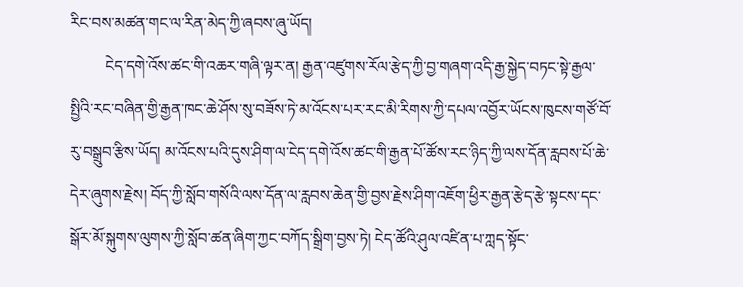རིང་བས་མཚན་གང་ལ་རིན་མེད་ཀྱི་ཞབས་ཞུ་ཡོད།
         ངེད་དགེ་འོས་ཚང་གི་འཆར་གཞི་ལྟར་ན། རྒྱན་འཛུགས་རོལ་རྩེད་ཀྱི་བྱ་གཞག་འདི་རྒྱ་སྐྱེད་བཏང་སྟེ་རྒྱལ་སྤྱིའི་རང་བཞིན་གྱི་རྒྱན་ཁང་ཆེ་ཤོས་སུ་བཟོས་ཏེ་མ་འོངས་པར་རང་མི་རིགས་ཀྱི་དཔལ་འབྱོར་ཡོངས་ཁུངས་གཙོ་བོ་རུ་བསྒྲུབ་རྩིས་ཡོད། མ་འོངས་པའི་དུས་ཤིག་ལ་ངེད་དགེ་འོས་ཚང་གི་རྒྱན་པོ་ཚོས་རང་ཉིད་ཀྱི་ལས་དོན་རླབས་པོ་ཆེ་དེར་ཞུགས་རྗེས། བོད་ཀྱི་སློབ་གསོའི་ལས་དོན་ལ་རླབས་ཆེན་གྱི་བྱས་རྗེས་ཤིག་འཇོག་ཕྱིར་རྒྱན་རྩེད་རྩེ་སྟངས་དང་སྒོར་མོ་སྐུགས་ལུགས་ཀྱི་སློབ་ཚན་ཞིག་ཀྱང་བཀོད་སྒྲིག་བྱས་ཏེ། ངེད་ཚོའི་ཤུལ་འཛིན་པ་ཀླད་སྟོང་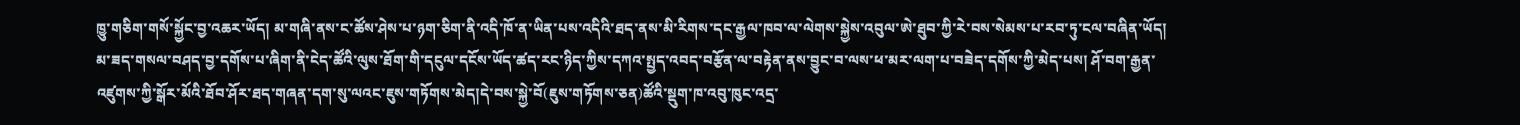ཁྱུ་གཅིག་གསོ་སྐྱོང་བྱ་འཆར་ཡོད། མ་གཞི་ནས་ང་ཚོས་ཤེས་པ་ཉག་ཅིག་ནི་འདི་ཁོ་ན་ཡིན་པས་འདིའི་ཐད་ནས་མི་རིགས་དང་རྒྱལ་ཁབ་ལ་ལེགས་སྐྱེས་འབུལ་ཨེ་ཐུབ་ཀྱི་རེ་བས་སེམས་པ་རབ་ཏུ་ངལ་བཞིན་ཡོད། མ་ཟད་གསལ་བཤད་བྱ་དགོས་པ་ཞིག་ནི་ངེད་ཚོའི་ལུས་ཐོག་གི་དངུལ་དངོས་ཡོད་ཚད་རང་ཉིད་ཀྱིས་དཀའ་སྤྱད་འབད་བརྩོན་ལ་བརྟེན་ནས་བྱུང་བ་ལས་ཕ་མར་ལག་པ་བཟེད་དགོས་ཀྱི་མེད་པས། ཤོ་བག་རྒྱན་འཛུགས་ཀྱི་སྒོར་མོའི་ཐོབ་ཤོར་ཐད་གཞན་དག་སུ་ལའང་ཇུས་གཏོགས་མེད།དེ་བས་སྐྱེ་བོ(ཇུས་གཏོགས་ཅན)ཚོའི་སྡུག་ཁ་འབུ་ཁུང་འདྲ་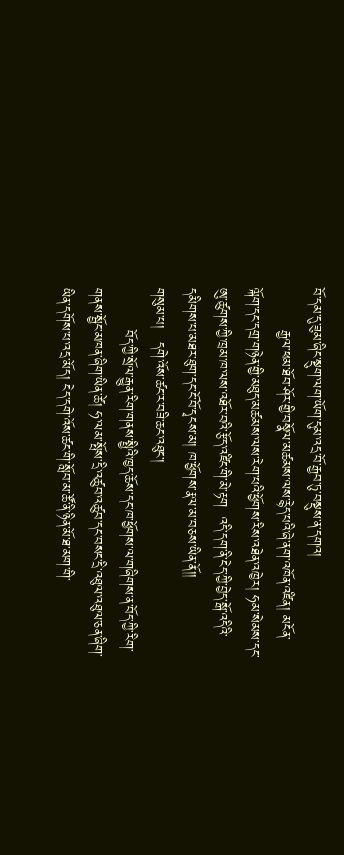བོ་དམ་དུ་ཟུམ་ཞིང་སྡུག་ལག་ཡོག་དུམ་འདྲ་བོ་རྒྱབ་ཏུ་བསྡུས་ན་དགའ།
         རྒྱལ་ཕམ་ཐོབ་ཤོར་གྱི་བསྣོལ་མཚམས་ལས་རྙེད་པའི་ཞེ་ནག་འཁོན་འཛིན། མངོན་ལྐོག་དང་དགྲ་གཉེན་གྱི་མཐུད་མཚམས་ལས་རེག་པའི་ཕྱོགས་རིས་འཐེན་འཁྱེར། ཧམ་སེམས་དང་ཨུ་ཚུགས་ཀྱི་ཁྲམ་ཁ་ལས་འཐོར་བའི་རྩོད་འཛིང་གི་མེ་རྟག  འདི་དག་ནི་ངེད་ཀྱི་བྱེད་སྒོ་འདིའི་དམིགས་པ་མཐར་ཐུག་དང་ངོ་བོ་དྭངས་མ། ཁ་ཕྱོགས་རྣལ་མ་བཅས་ཡིན་ནོ།།
གསུམ་པ།   དགེ་འོས་ཚང་ར་བཟི་ཆང་འཐུང་།
         བོད་ཀྱི་སྲོལ་རྒྱུན་རིག་གནས་སྤྱིའི་ཁྱད་ཆོས་དང་ཁ་ཕྱོགས་ལ་གཞིགས་ན་བོད་ཀྱི་རིག་གནས་སྦྱོང་མཁན་ཞིག་ཡིན་ཚེ། ཧ་ལམ་སྤོས་དྲི་འཚུབ་འཚུབ་དང་བསང་དྲི་འཐུལ་འཐུལ་ཅན་ཞིག་ཡིན་དགོས་པ་འདྲ་མོད། ངེད་དགེ་འོས་ཚང་གི་སློབ་མ་ཚོ་ནི་ཉིན་མོ་ཐ་མག་གི་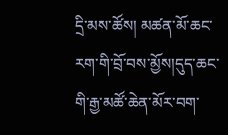དྲི་མས་ཚོས། མཚན་མོ་ཆང་རག་གི་བྲོ་བས་མྱོས།དུད་ཆང་གི་རྒྱ་མཚོ་ཆེན་མོར་བག་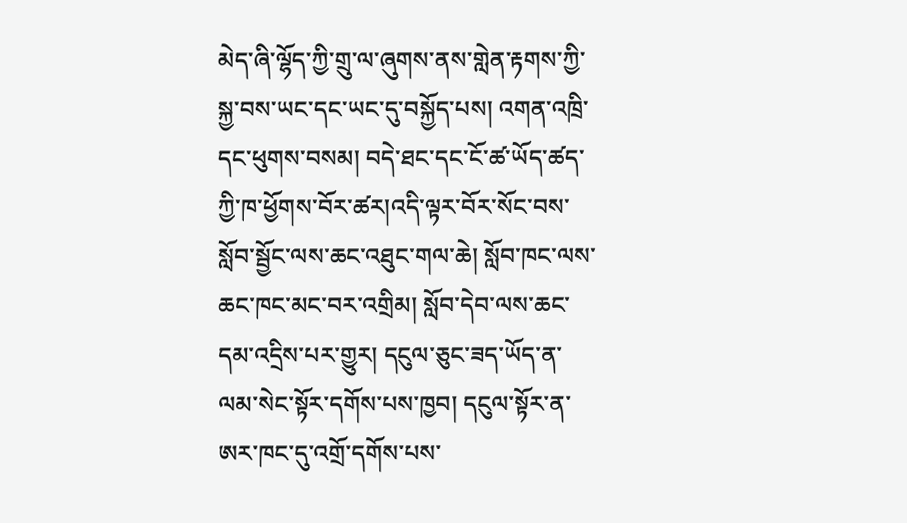མེད་ཞི་ལྷོད་ཀྱི་གྲུ་ལ་ཞུགས་ནས་གླེན་རྟགས་ཀྱི་སྐྱ་བས་ཡང་དང་ཡང་དུ་བསྐྱོད་པས། འགན་འཁྲི་དང་ཕུགས་བསམ། བདེ་ཐང་དང་ངོ་ཚ་ཡོད་ཚད་ཀྱི་ཁ་ཕྱོགས་བོར་ཚར།འདི་ལྟར་བོར་སོང་བས་སློབ་སྦྱོང་ལས་ཆང་འཐུང་གལ་ཆེ། སློབ་ཁང་ལས་ཆང་ཁང་མང་བར་འགྲིམ། སློབ་དེབ་ལས་ཆང་དམ་འདྲིས་པར་གྱུར། དངུལ་ཅུང་ཟད་ཡོད་ན་ལམ་སེང་སྟོར་དགོས་པས་ཁྱབ། དངུལ་སྟོར་ན་ཨར་ཁང་དུ་འགྲོ་དགོས་པས་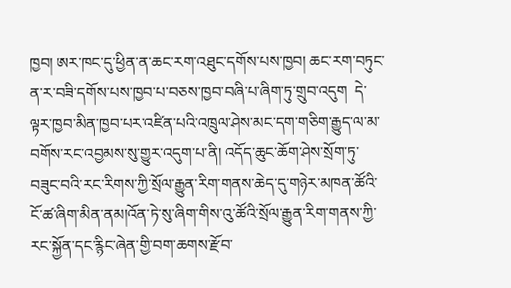ཁྱབ། ཨར་ཁང་དུ་ཕྱིན་ན་ཆང་རག་འཐུང་དགོས་པས་ཁྱབ། ཆང་རག་བཏུང་ན་ར་བཟི་དགོས་པས་ཁྱབ་པ་བཅས་ཁྱབ་བཞི་པ་ཞིག་ཏུ་གྲུབ་འདུག  དེ་ལྟར་ཁྱབ་མིན་ཁྱབ་པར་འཛིན་པའི་འཁྲུལ་ཤེས་མང་དག་གཅིག་རྒྱུད་ལ་མ་བགོས་རང་འབྱམས་སུ་གྱུར་འདུག་པ་ནི། འདོད་ཆུང་ཆོག་ཤེས་སྲོག་ཏུ་བཟུང་བའི་རང་རིགས་ཀྱི་སྲོལ་རྒྱུན་རིག་གནས་ཆེད་དུ་གཉེར་མཁན་ཚོའི་ངོ་ཚ་ཞིག་མིན་ནམ།འོན་ཏེ་སུ་ཞིག་གིས་འུ་ཚོའི་སྲོལ་རྒྱུན་རིག་གནས་ཀྱི་རང་སྐྱོན་དང་རྙིང་ཞེན་གྱི་བག་ཆགས་རྫོབ་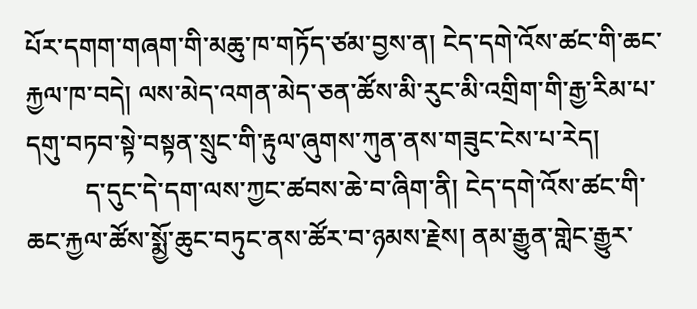པོར་དགག་གཞག་གི་མཆུ་ཁ་གཏོད་ཙམ་བྱས་ན། ངེད་དགེ་འོས་ཚང་གི་ཆང་རྐྱལ་ཁ་བདེ། ལས་མེད་འགན་མེད་ཅན་ཚོས་མི་རུང་མི་འགྲིག་གི་རྒྱ་རིམ་པ་དགུ་བཏབ་སྟེ་བསྟན་སྲུང་གི་རྟུལ་ཞུགས་ཀུན་ནས་གཟུང་ངེས་པ་རེད།
         ད་དུང་དེ་དག་ལས་ཀྱང་ཚབས་ཆེ་བ་ཞིག་ནི། ངེད་དགེ་འོས་ཚང་གི་ཆང་རྐྱལ་ཚོས་སྨྱོ་ཆུང་བཏུང་ནས་ཚོར་བ་ཉམས་རྗེས། ནམ་རྒྱུན་གླེང་རྒྱུར་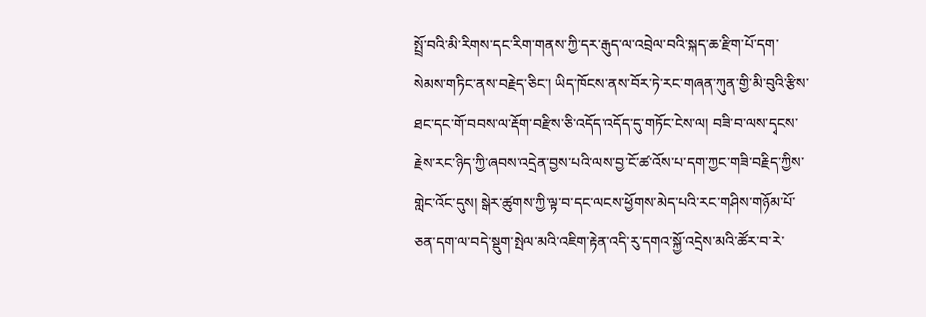སྤྲོ་བའི་མི་རིགས་དང་རིག་གནས་ཀྱི་དར་རྒུད་ལ་འབྲེལ་བའི་སྐད་ཆ་རྫིག་པོ་དག་སེམས་གཏིང་ནས་བརྗེད་ཅིང་། ཡིད་ཁོངས་ནས་བོར་ཏེ་རང་གཞན་ཀུན་གྱི་མི་བུའི་རྩིས་ཐང་དང་གོ་བབས་ལ་རྡོག་བརྫིས་ཅི་འདོད་འདོད་དུ་གཏོང་ངེས་ལ། བཟི་བ་ལས་དྭངས་རྗེས་རང་ཉིད་ཀྱི་ཞབས་འདྲེན་བྱས་པའི་ལས་བྱ་ངོ་ཚ་འོས་པ་དག་ཀྱང་གཟི་བརྗིད་ཀྱིས་གླེང་འོང་དུས། སྒེར་ཚུགས་ཀྱི་ལྟ་བ་དང་ལངས་ཕྱོགས་མེད་པའི་རང་གཤིས་གཉོམ་པོ་ཅན་དག་ལ་བདེ་སྡུག་སྤེལ་མའི་འཇིག་རྟེན་འདི་རུ་དགའ་སྐྱོ་འདྲེས་མའི་ཚོར་བ་རེ་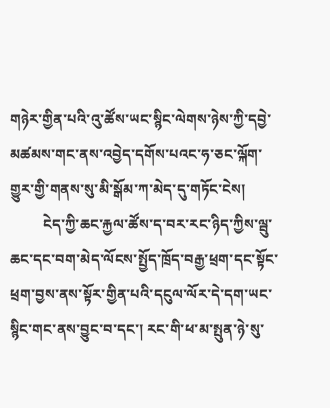གཉེར་གྱིན་པའི་འུ་ཚོས་ཡང་སྙིང་ལེགས་ཉེས་ཀྱི་དབྱེ་མཚམས་གང་ནས་འབྱེད་དགོས་པའང་ཧ་ཅང་ལྐོག་གྱུར་གྱི་གནས་སུ་མི་སྒོམ་ཀ་མེད་དུ་གཏོང་ངེས།
         ངེད་ཀྱི་ཆང་རྐྱལ་ཚོས་ད་བར་རང་ཉིད་ཀྱིས་ལྦུ་ཆང་དང་བག་མེད་ལོངས་སྤྱོད་ཁྲོད་བརྒྱ་ཕྲག་དང་སྟོང་ཕྲག་བྱས་ནས་སྟོར་གྱིན་པའི་དངུལ་ལོར་དེ་དག་ཡང་སྙིང་གང་ནས་བྱུང་བ་དང་། རང་གི་ཕ་མ་སྤུན་ཉེ་སུ་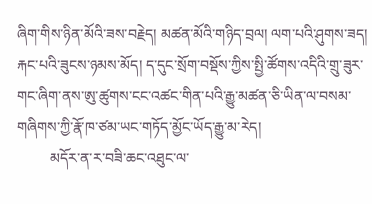ཞིག་གིས་ཉིན་མོའི་ཟས་བརྗེད། མཚན་མོའི་གཉིད་བྲལ། ལག་པའི་ཤུགས་ཟད། རྐང་པའི་ཟུངས་ཉམས་མོད། ད་དུང་སྲོག་བསྡོས་ཀྱིས་སྤྱི་ཚོགས་འདིའི་གྲུ་ཟུར་གང་ཞིག་ནས་ཨུ་ཚུགས་ངང་འཚང་གིན་པའི་རྒྱུ་མཚན་ཅི་ཡིན་ལ་བསམ་གཞིགས་ཀྱི་རྣོ་ཁ་ཙམ་ཡང་གཏོད་མྱོང་ཡོད་རྒྱུ་མ་རེད།
         མདོར་ན་ར་བཟི་ཆང་འཐུང་ལ་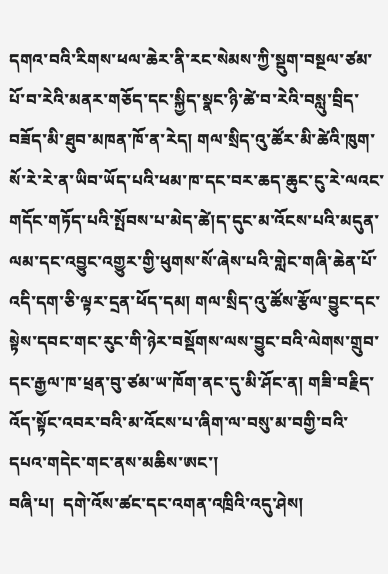དགའ་བའི་རིགས་ཕལ་ཆེར་ནི་རང་སེམས་ཀྱི་སྡུག་བསྔལ་ཙམ་པོ་བ་རེའི་མནར་གཅོད་དང་སྐྱིད་སྣང་ཉི་ཚེ་བ་རེའི་བསླུ་བྲིད་བཟོད་མི་ཐུབ་མཁན་ཁོ་ན་རེད། གལ་སྲིད་འུ་ཚོར་མི་ཚེའི་ཁུག་སོ་རེ་རེ་ན་ཡིབ་ཡོད་པའི་ཕམ་ཁ་དང་བར་ཆད་ཆུང་ངུ་རེ་ལའང་གདོང་གཏོད་པའི་སྤོབས་པ་མེད་ཚེ།ད་དུང་མ་འོངས་པའི་མདུན་ལམ་དང་འབྱུང་འགྱུར་གྱི་ཕུགས་སོ་ཞེས་པའི་གླེང་གཞི་ཆེན་པོ་འདི་དག་ཅི་ལྟར་དྲན་ཕོད་དམ། གལ་སྲིད་འུ་ཚོས་རྩོལ་བྱུང་དང་སྟེས་དབང་གང་རུང་གི་ཉེར་བསྡོགས་ལས་བྱུང་བའི་ལེགས་གྲུབ་དང་རྒྱལ་ཁ་ཕྲན་བུ་ཙམ་ཡ་ཁོག་ནང་དུ་མི་ཤོང་ན། གཟི་བརྗིད་འོད་སྟོང་འབར་བའི་མ་འོངས་པ་ཞིག་ལ་བསུ་མ་བགྱི་བའི་དཔའ་གདེང་གང་ནས་མཆིས་ཨང་།
བཞི་པ།  དགེ་འོས་ཚང་དང་འགན་འཁྲིའི་འདུ་ཤེས།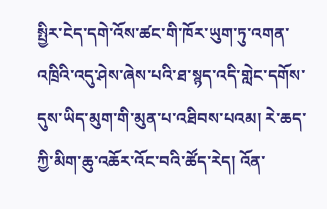སྤྱིར་ངེད་དགེ་འོས་ཚང་གི་ཁོར་ཡུག་ཏུ་འགན་འཁྲིའི་འདུ་ཤེས་ཞེས་པའི་ཐ་སྙད་འདི་གླེང་དགོས་དུས་ཡིད་མུག་གི་མུན་པ་འཐིབས་པའམ། རེ་ཆད་ཀྱི་མིག་ཆུ་འཆོར་འོང་བའི་ཚོད་རེད། འོན་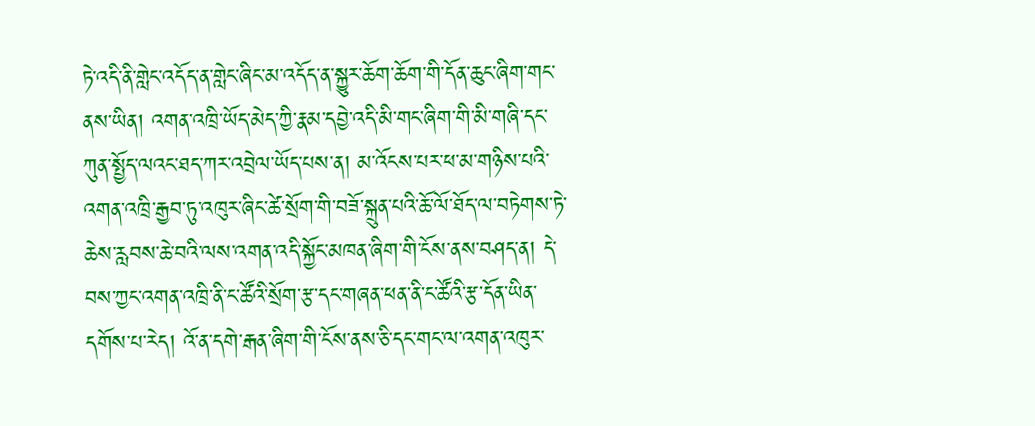ཏེ་འདི་ནི་གླེང་འདོད་ན་གླེང་ཞིང་མ་འདོད་ན་སྐྱུར་ཆོག་ཆོག་གི་དོན་ཆུང་ཞིག་གང་ནས་ཡིན། འགན་འཁྲི་ཡོད་མེད་ཀྱི་རྣམ་དབྱེ་འདི་མི་གང་ཞིག་གི་མི་གཞི་དང་ཀུན་སྤྱོད་ལའང་ཐད་ཀར་འབྲེལ་ཡོད་པས་ན། མ་འོངས་པར་ཕ་མ་གཉིས་པའི་འགན་འཁྲི་རྒྱབ་ཏུ་འཁུར་ཞིང་ཚེ་སྲོག་གི་བཟོ་སྐྲུན་པའི་ཆོ་ལོ་ཐོད་ལ་བཏེགས་ཏེ་ཆེས་རླབས་ཆེ་བའི་ལས་འགན་འདི་སྐྱོང་མཁན་ཞིག་གི་ངོས་ནས་བཤད་ན། དེ་བས་ཀྱང་འགན་འཁྲི་ནི་ང་ཚོའི་སྲོག་རྩ་དང་གཞན་ཕན་ནི་ང་ཚོའི་རྩ་དོན་ཡིན་དགོས་པ་རེད། འོ་ན་དགེ་རྒན་ཞིག་གི་ངོས་ནས་ཅི་དང་གང་ལ་འགན་འཁུར་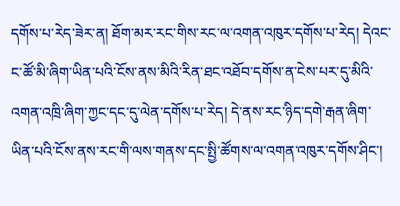དགོས་པ་རེད་ཟེར་ན། ཐོག་མར་རང་གིས་རང་ལ་འགན་འཁུར་དགོས་པ་རེད། དེའང་ང་ཚོ་མི་ཞིག་ཡིན་པའི་ངོས་ནས་མིའི་རིན་ཐང་འཐོབ་དགོས་ན་ངེས་པར་དུ་མིའི་འགན་འཁྲི་ཞིག་ཀྱང་དང་དུ་ལེན་དགོས་པ་རེད། དེ་ནས་རང་ཉིད་དགེ་རྒན་ཞིག་ཡིན་པའི་ངོས་ནས་རང་གི་ལས་གནས་དང་སྤྱི་ཚོགས་ལ་འགན་འཁུར་དགོས་ཤིང་།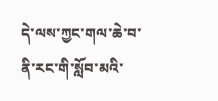དེ་ལས་ཀྱང་གལ་ཆེ་བ་ནི་རང་གི་སློབ་མའི་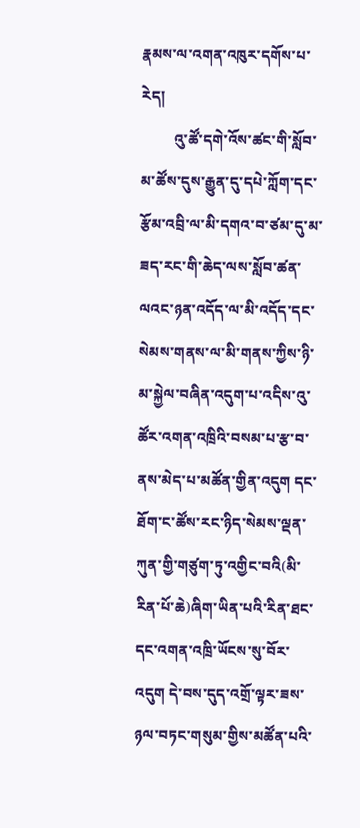རྣམས་ལ་འགན་འཁུར་དགོས་པ་རེད།
         འུ་ཚོ་དགེ་འོས་ཚང་གི་སློབ་མ་ཚོས་དུས་རྒྱུན་དུ་དཔེ་ཀློག་དང་རྩོམ་འབྲི་ལ་མི་དགའ་བ་ཙམ་དུ་མ་ཟད་རང་གི་ཆེད་ལས་སློབ་ཚན་ལའང་ཉན་འདོད་ལ་མི་འདོད་དང་སེམས་གནས་ལ་མི་གནས་ཀྱིས་ཉི་མ་སྐྱེལ་བཞིན་འདུག་པ་འདིས་འུ་ཚོར་འགན་འཁྲིའི་བསམ་པ་རྩ་བ་ནས་མེད་པ་མཚོན་གྱིན་འདུག དང་ཐོག་ང་ཚོས་རང་ཉིད་སེམས་ལྡན་ཀུན་གྱི་གཙུག་ཏུ་འགྱིང་བའི(མི་རིན་པོ་ཆེ)ཞིག་ཡིན་པའི་རིན་ཐང་དང་འགན་འཁྲི་ཡོངས་སུ་བོར་འདུག དེ་བས་དུད་འགྲོ་ལྟར་ཟས་ཉལ་བཏང་གསུམ་གྱིས་མཚོན་པའི་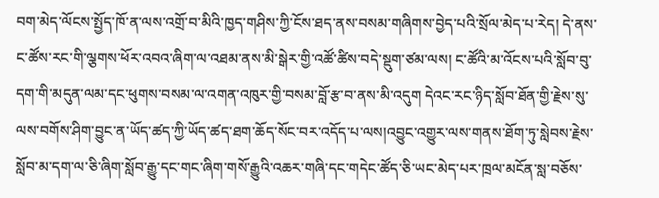བག་མེད་ལོངས་སྤྱོད་ཁོ་ན་ལས་འགྲོ་བ་མིའི་ཁྱད་གཤིས་ཀྱི་ངོས་ཐད་ནས་བསམ་གཞིགས་བྱེད་པའི་སྲོལ་མེད་པ་རེད། དེ་ནས་ང་ཚོས་རང་གི་ལྕགས་ཕོར་འབའ་ཞིག་ལ་འཐམ་ནས་མི་སྒེར་གྱི་འཚོ་ཚིས་བདེ་སྡུག་ཙམ་ལས། ང་ཚོའི་མ་འོངས་པའི་སློབ་བུ་དག་གི་མདུན་ལམ་དང་ཕུགས་བསམ་ལ་འགན་འཁུར་གྱི་བསམ་བློ་རྩ་བ་ནས་མི་འདུག དེའང་རང་ཉིད་སློབ་ཐོན་གྱི་རྗེས་སུ་ལས་བགོས་ཤིག་བྱུང་ན་ཡོད་ཚད་ཀྱི་ཡོད་ཚད་ཐག་ཆོད་སོང་བར་འདོད་པ་ལས།འབྱུང་འགྱུར་ལས་གནས་ཐོག་ཏུ་སླེབས་རྗེས་སློབ་མ་དག་ལ་ཅི་ཞིག་སློབ་རྒྱུ་དང་གང་ཞིག་གསོ་རྒྱུའི་འཆར་གཞི་དང་གདེང་ཚོད་ཅི་ཡང་མེད་པར་ཁྲལ་མངོན་སླ་བཅོས་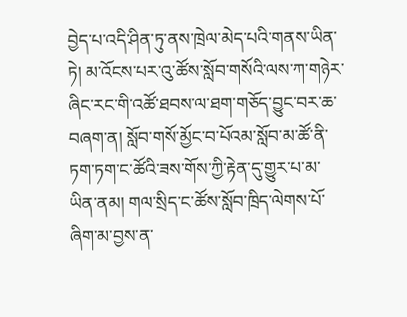བྱེད་པ་འདི་ཤིན་ཏུ་ནས་ཁྲེལ་མེད་པའི་གནས་ཡིན་ཏེ། མ་འོངས་པར་འུ་ཚོས་སློབ་གསོའི་ལས་ཀ་གཉེར་ཞིང་རང་གི་འཚོ་ཐབས་ལ་ཐག་གཅོད་བྱུང་བར་ཆ་བཞག་ན། སློབ་གསོ་མྱོང་བ་པོའམ་སློབ་མ་ཚོ་ནི་ཏག་ཏག་ང་ཚོའི་ཟས་གོས་ཀྱི་རྟེན་དུ་གྱུར་པ་མ་ཡིན་ནམ། གལ་སྲིད་ང་ཚོས་སློབ་ཁྲིད་ལེགས་པོ་ཞིག་མ་བྱས་ན་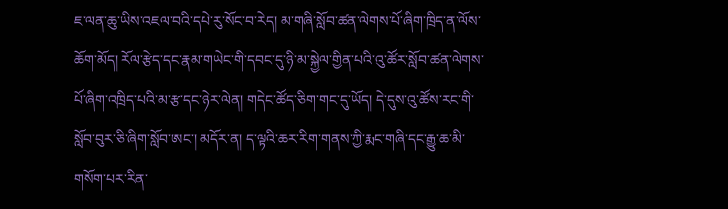ཇ་ལན་ཆུ་ཡིས་འཇལ་བའི་དཔེ་རུ་སོང་བ་རེད། མ་གཞི་སློབ་ཚན་ལེགས་པོ་ཞིག་ཁྲིད་ན་ལོས་ཆོག་མོད། རོལ་རྩེད་དང་རྣམ་གཡེང་གི་དབང་དུ་ཉི་མ་སྐྱེལ་གྱིན་པའི་འུ་ཚོར་སློབ་ཚན་ལེགས་པོ་ཞིག་འཁྲིད་པའི་མ་རྩ་དང་ཉེར་ལེན། གདེང་ཚོད་ཅིག་གང་དུ་ཡོད། དེ་དུས་འུ་ཚོས་རང་གི་སློབ་བུར་ཅི་ཞིག་སློབ་ཨང་། མདོར་ན། ད་ལྟའི་ཆར་རིག་གནས་ཀྱི་རྨང་གཞི་དང་རྒྱུ་ཆ་མི་གསོག་པར་རིན་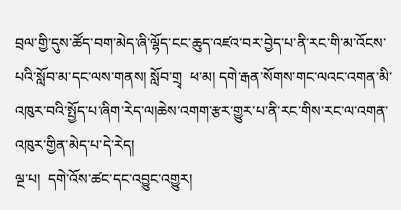བྲལ་གྱི་དུས་ཚོད་བག་མེད་ཞི་ལྷོད་ངང་ཆུད་འཛའ་བར་བྱེད་པ་ནི་རང་གི་མ་འོངས་པའི་སློབ་མ་དང་ལས་གནས། སློབ་གྲྭ  ཕ་མ། དགེ་རྒན་སོགས་གང་ལའང་འགན་མི་འཁུར་བའི་སྤྱོད་པ་ཞིག་རེད་ལ།ཆེས་འགག་རྩར་གྱུར་པ་ནི་རང་གིས་རང་ལ་འགན་འཁུར་གྱིན་མེད་པ་དེ་རེད།
ལྔ་པ།  དགེ་འོས་ཚང་དང་འབྱུང་འགྱུར།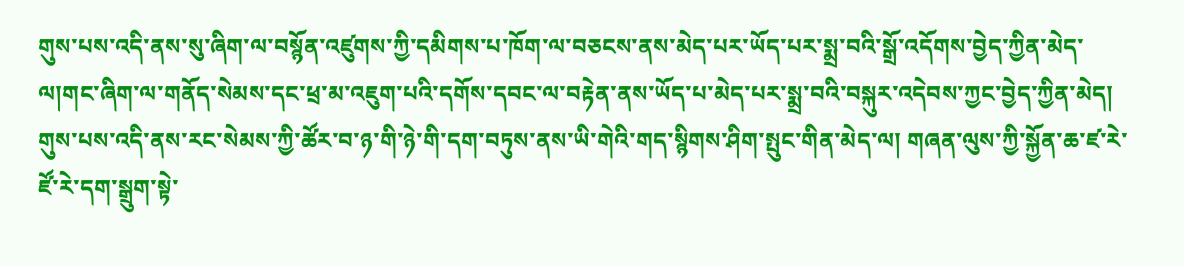གུས་པས་འདི་ནས་སུ་ཞིག་ལ་བསྙོན་འཛུགས་ཀྱི་དམིགས་པ་ཁོག་ལ་བཅངས་ནས་མེད་པར་ཡོད་པར་སྨྲ་བའི་སྒྲོ་འདོགས་བྱེད་ཀྱིན་མེད་ལ།གང་ཞིག་ལ་གནོད་སེམས་དང་ཕྲ་མ་འཇུག་པའི་དགོས་དབང་ལ་བརྟེན་ནས་ཡོད་པ་མེད་པར་སྨྲ་བའི་བསྐུར་འདེབས་ཀྱང་བྱེད་ཀྱིན་མེད། གུས་པས་འདི་ནས་རང་སེམས་ཀྱི་ཚོར་བ་ཉ་གི་ཉེ་གི་དག་བཏུས་ནས་ཡི་གེའི་གད་སྙིགས་ཤིག་སྤུང་གིན་མེད་ལ། གཞན་ལུས་ཀྱི་སྐྱོན་ཆ་ཛ་རེ་ཛོ་རེ་དག་སྒྲུག་སྟེ་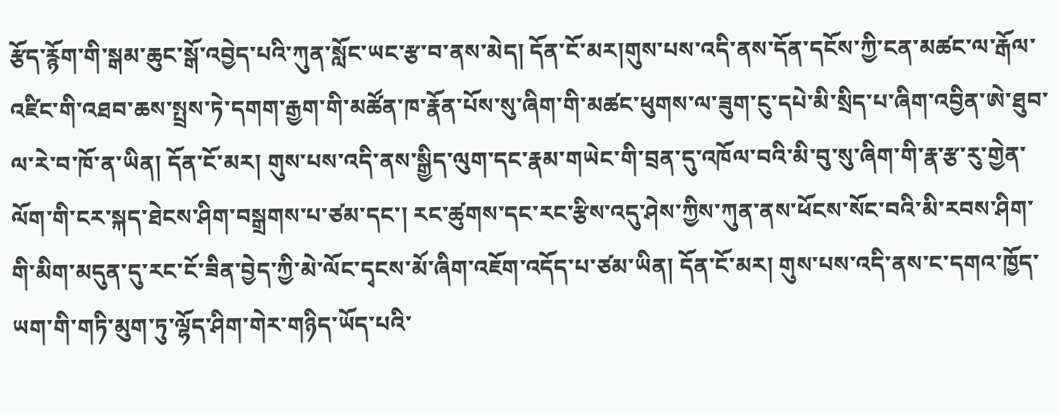རྩོད་རྙོག་གི་སྒམ་ཆུང་སྒོ་འབྱེད་པའི་ཀུན་སློང་ཡང་རྩ་བ་ནས་མེད། དོན་ངོ་མར།གུས་པས་འདི་ནས་དོན་དངོས་ཀྱི་ངན་མཚང་ལ་རྒོལ་འཛིང་གི་འཐབ་ཆས་སྤྲས་ཏེ་དགག་རྒྱག་གི་མཚོན་ཁ་རྣོན་པོས་སུ་ཞིག་གི་མཚང་ཕུགས་ལ་ཟུག་ངུ་དཔེ་མི་སྲིད་པ་ཞིག་འབྱིན་ཨེ་ཐུབ་ལ་རེ་བ་ཁོ་ན་ཡིན། དོན་ངོ་མར། གུས་པས་འདི་ནས་སྒྱིད་ལུག་དང་རྣམ་གཡེང་གི་བྲན་དུ་འཁོལ་བའི་མི་བུ་སུ་ཞིག་གི་རྣ་རྩ་རུ་གྱེན་ལོག་གི་ངར་སྐད་ཐེངས་ཤིག་བསྒྲགས་པ་ཙམ་དང་། རང་ཚུགས་དང་རང་རྩིས་འདུ་ཤེས་ཀྱིས་ཀུན་ནས་ཕོངས་སོང་བའི་མི་རབས་ཤིག་གི་མིག་མདུན་དུ་རང་ངོ་ཟིན་བྱེད་ཀྱི་མེ་ལོང་དྭངས་མོ་ཞིག་འཇོག་འདོད་པ་ཙམ་ཡིན། དོན་ངོ་མར། གུས་པས་འདི་ནས་ང་དགའ་ཁྱོད་ཡག་གི་གཏི་མུག་ཏུ་ལྷོད་ཤིག་གེར་གཉིད་ཡོད་པའི་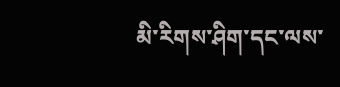མི་རིགས་ཤིག་དང་ལས་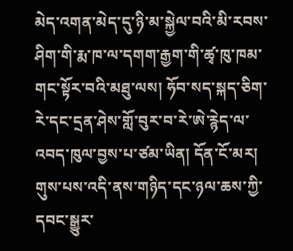མེད་འགན་མེད་དུ་ཉི་མ་སྐྱེལ་བའི་མི་རབས་ཤིག་གི་རྨ་ཁ་ལ་དགག་རྒྱག་གི་ཚྭ་ཁུ་ཁམ་གང་སྟོར་བའི་མཐུ་ལས། ཧོབ་སད་སྐད་ཅིག་རེ་དང་དྲན་ཤེས་གློ་བུར་བ་རེ་ཨེ་རྙེད་ལ་འབད་ཁུལ་བྱས་པ་ཙམ་ཡིན། དོན་ངོ་མར། གུས་པས་འདི་ནས་གཉིད་དང་ཉལ་ཆས་ཀྱི་དབང་སྒྱུར་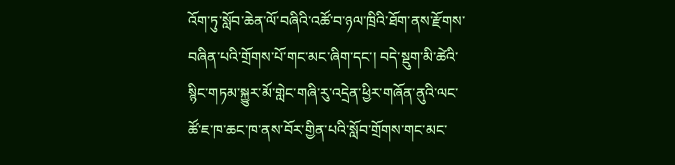འོག་ཏུ་སློབ་ཆེན་ལོ་བཞིའི་འཚོ་བ་ཉལ་ཁྲིའི་ཐོག་ནས་རྫོགས་བཞིན་པའི་གྲོགས་པོ་གང་མང་ཞིག་དང་། བདེ་སྡུག་མི་ཚེའི་སྙིང་གཏམ་སྐྱུར་མོ་གླེང་གཞི་རུ་འདྲེན་ཕྱིར་གཞོན་ནུའི་ལང་ཚོ་ཇ་ཁ་ཆང་ཁ་ནས་བོར་གྱིན་པའི་སློབ་གྲོགས་གང་མང་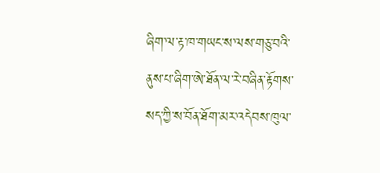ཞིག་ལ་རྟ་ཁ་གཡང་ས་ལས་གཅུ་བའི་ནུས་པ་ཞིག་ཨེ་ཐོན་ལ་རེ་བཞིན་རྟོགས་སད་ཀྱི་ས་བོན་ཐོག་མར་འདེབས་ཁུལ་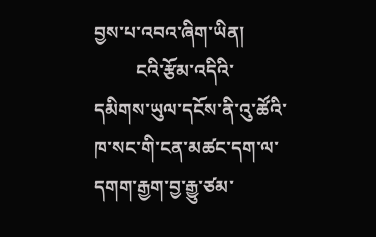བྱས་པ་འབའ་ཞིག་ཡིན།
         ངའི་རྩོམ་འདིའི་དམིགས་ཡུལ་དངོས་ནི་འུ་ཚོའི་ཁ་སང་གི་ངན་མཚང་དག་ལ་དགག་རྒྱག་བྱ་རྒྱུ་ཙམ་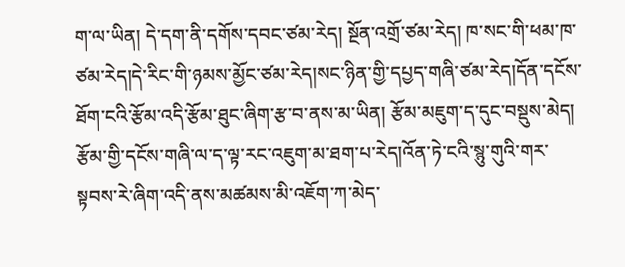ག་ལ་ཡིན། དེ་དག་ནི་དགོས་དབང་ཙམ་རེད། སྔོན་འགྲོ་ཙམ་རེད། ཁ་སང་གི་ཕམ་ཁ་ཙམ་རེད།དེ་རིང་གི་ཉམས་མྱོང་ཙམ་རེད།སང་ཉིན་གྱི་དཔྱད་གཞི་ཙམ་རེད།དོན་དངོས་ཐོག་ངའི་རྩོམ་འདི་རྩོམ་ཐུང་ཞིག་རྩ་བ་ནས་མ་ཡིན། རྩོམ་མཇུག་ད་དུང་བསྡུས་མེད། རྩོམ་གྱི་དངོས་གཞི་ལ་ད་ལྟ་རང་འཇུག་མ་ཐག་པ་རེད།འོན་ཏེ་ངའི་སྙུ་གུའི་གར་སྟབས་རེ་ཞིག་འདི་ནས་མཚམས་མི་འཇོག་ཀ་མེད་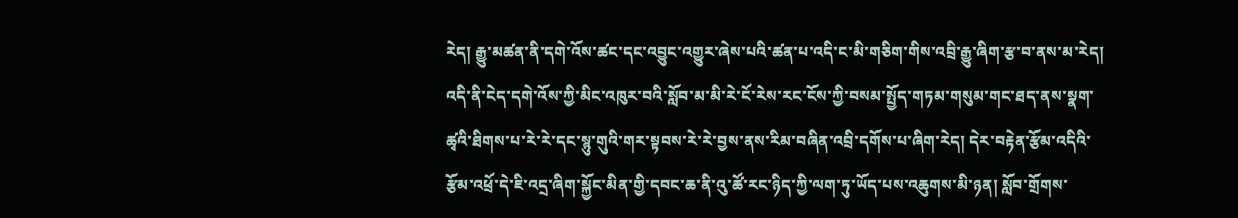རེད། རྒྱུ་མཚན་ནི་དགེ་འོས་ཚང་དང་འབྱུང་འགྱུར་ཞེས་པའི་ཚན་པ་འདི་ང་མི་གཅིག་གིས་འབྲི་རྒྱུ་ཞིག་རྩ་བ་ནས་མ་རེད། འདི་ནི་ངེད་དགེ་འོས་ཀྱི་མིང་འཁུར་བའི་སློབ་མ་མི་རེ་ངོ་རེས་རང་ངོས་ཀྱི་བསམ་སྤྱོད་གཏམ་གསུམ་གང་ཐད་ནས་སྣག་ཚྭའི་ཐིགས་པ་རེ་རེ་དང་སྙུ་གུའི་གར་སྟབས་རེ་རེ་བྱས་ནས་རིམ་བཞིན་འབྲི་དགོས་པ་ཞིག་རེད། དེར་བརྟེན་རྩོམ་འདིའི་རྩོམ་འཕྲོ་དེ་ཇི་འདྲ་ཞིག་སྐྱོང་མིན་གྱི་དབང་ཆ་ནི་འུ་ཚོ་རང་ཉིད་ཀྱི་ལག་ཏུ་ཡོད་པས་འཆུགས་མི་ཉན། སློབ་གྲོགས་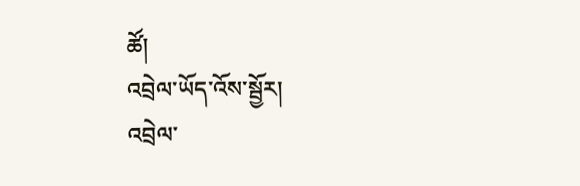ཚོ།
འབྲེལ་ཡོད་འོས་སྦྱོར།
འབྲེལ་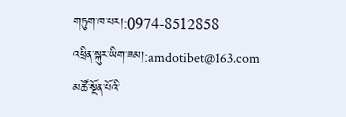གཏུག་ཁ་པར།:0974-8512858
འཕྲིན་སྐུར་ཡིག་ཟམ།:amdotibet@163.com
མཚོ་སྔོན་པོའི་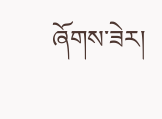ཞོགས་ཟེར།